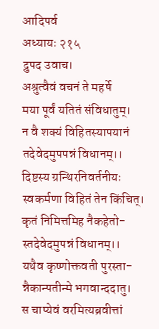आदिपर्व
अध्यायः २१५
द्रुपद उवाच।
अश्रुत्वैवं वचनं ते महर्षे
मया पूर्वं यतितं संविधातुम्।
न वै शक्यं विहितस्यापयानं
तदेवेदमुपपन्नं विधानम्।।
दिष्टस्य ग्रन्थिरनिवर्तनीयः
स्वकर्मणा विहितं तेन किंचित्।
कृतं निमित्तमिह नैकहेतो-
स्तदेवेदमुपन्नं विधानम्।।
यथैव कृष्णोक्तवती पुरस्ता-
न्नैकान्पतीन्मे भगवान्ददातु।
स चाप्येवं वरमित्यब्रवीत्तां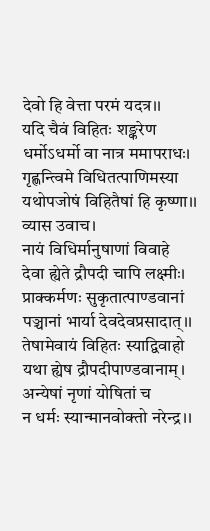देवो हि वेत्ता परमं यदत्र।।
यदि चैवं विहितः शङ्करेण
धर्मोऽधर्मो वा नात्र ममापराधः।
गृह्णन्त्विमे विधितत्पाणिमस्या
यथोपजोषं विहितैषां हि कृष्णा।।
व्यास उवाच।
नायं विधिर्मानुषाणां विवाहे
देवा ह्येते द्रौपदी चापि लक्ष्मीः।
प्राक्कर्मणः सुकृतात्पाण्डवानां
पञ्चानां भार्या देवदेवप्रसादात्।।
तेषामेवायं विहितः स्याद्विवाहो
यथा ह्येष द्रौपदीपाण्डवानाम्।
अन्येषां नृणां योषितां च
न धर्मः स्यान्मानवोक्तो नरेन्द्र।।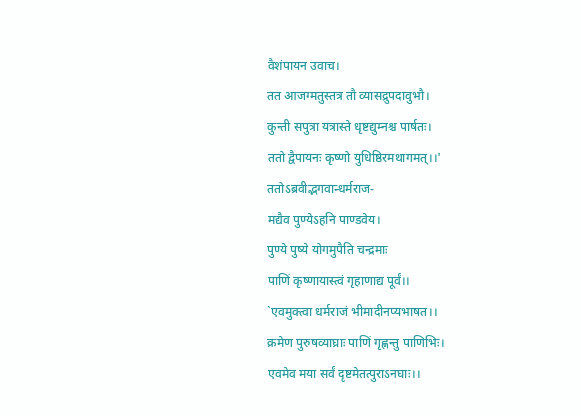वैशंपायन उवाच।
तत आजग्मतुस्तत्र तौ व्यासद्रुपदावुभौ।
कुन्ती सपुत्रा यत्रास्ते धृष्टद्युम्नश्च पार्षतः।
ततो द्वैपायनः कृष्णो युधिष्ठिरमथागमत्।।'
ततोऽब्रवीद्भगवान्धर्मराज-
मद्यैव पुण्येऽहनि पाण्डवेय।
पुण्ये पुष्ये योगमुपैति चन्द्रमाः
पाणिं कृष्णायास्त्वं गृहाणाद्य पूर्वं।।
`एवमुक्त्वा धर्मराजं भीमादीनप्यभाषत।।
क्रमेण पुरुषव्याघ्राः पाणिं गृह्णन्तु पाणिभिः।
एवमेव मया सर्वं दृष्टमेतत्पुराऽनघाः।।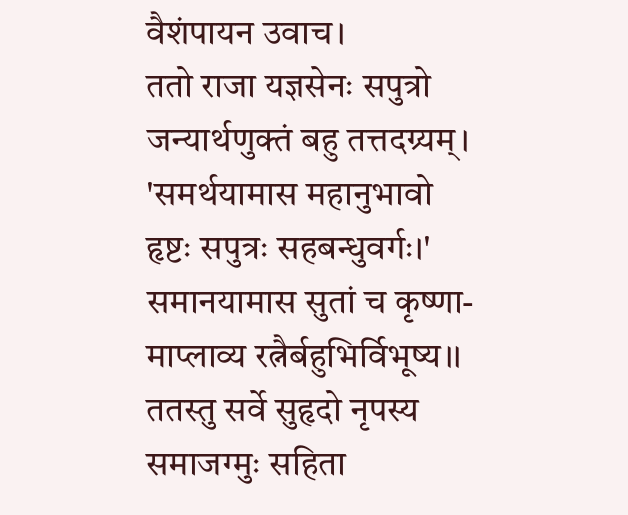वैशंपायन उवाच।
ततो राजा यज्ञसेनः सपुत्रो
जन्यार्थणुक्तं बहु तत्तदग्र्यम्।
'समर्थयामास महानुभावो
हृष्टः सपुत्रः सहबन्धुवर्गः।'
समानयामास सुतां च कृष्णा-
माप्लाव्य रत्नैर्बहुभिर्विभूष्य।।
ततस्तु सर्वे सुहृदो नृपस्य
समाजग्मुः सहिता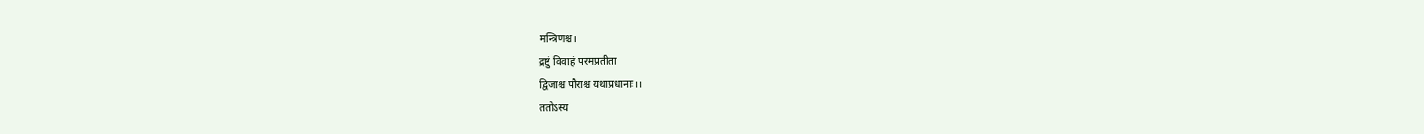मन्त्रिणश्च।
द्रष्टुं विवाहं परमप्रतीता
द्विजाश्च पौराश्च यथाप्रधानाः।।
ततोऽस्य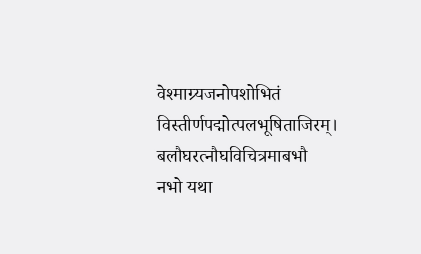वेश्माग्र्यजनोपशोभितं
विस्तीर्णपद्मोत्पलभूषिताजिरम्।
बलौघरत्नौघविचित्रमाबभौ
नभो यथा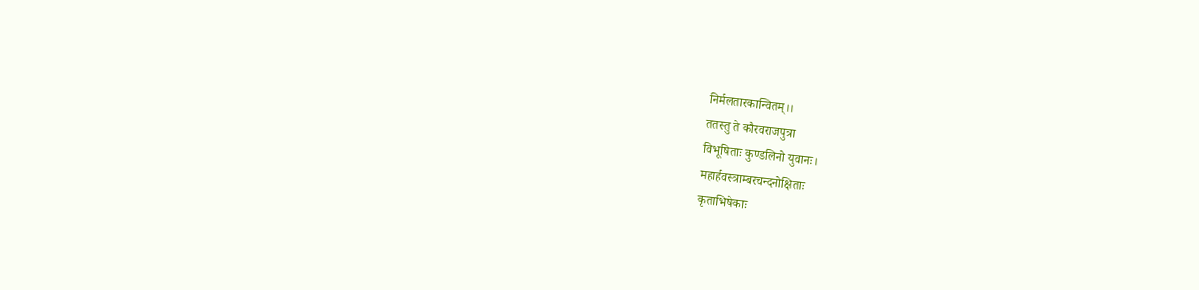निर्मलतारकान्वितम्।।
ततस्तु ते कौरवराजपुत्रा
विभूषिताः कुण्डलिनो युवानः।
महार्हवस्त्राम्बरचन्दनोक्षिताः
कृताभिषेकाः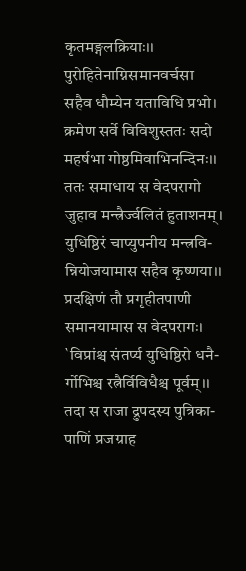कृतमङ्गलक्रियाः।।
पुरोहितेनाग्निसमानवर्चसा
सहैव धौम्येन यताविधि प्रभो।
क्रमेण सर्वे विविशुस्ततः सदो
महर्षभा गोष्ठमिवाभिनन्दिनः।।
ततः समाधाय स वेदपरागो
जुहाव मन्त्रैर्ज्वलितं हुताशनम्।
युधिष्ठिरं चाप्युपनीय मन्त्रवि-
न्नियोजयामास सहैव कृष्णया।।
प्रदक्षिणं तौ प्रगृहीतपाणी
समानयामास स वेदपरागः।
`विप्रांश्च संतर्प्य युधिष्ठिरो धनै-
र्गोभिश्च रत्नैर्विविधैश्च पूर्वम्।।
तदा स राजा द्रुपदस्य पुत्रिका-
पाणिं प्रजग्राह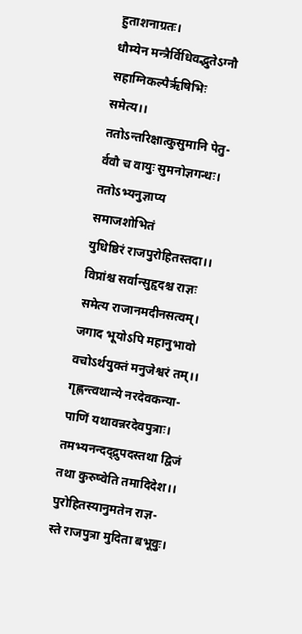हुताशनाग्रतः।
धौम्येन मन्त्रैर्विधिवद्भुतेऽग्नौ
सहाग्निकल्पैर्ऋषिभिः समेत्य।।
ततोऽन्तरिक्षात्कुसुमानि पेतु-
र्ववौ च वायुः सुमनोज्ञगन्धः।
ततोऽभ्यनुज्ञाप्य समाजशोभितं
युधिष्ठिरं राजपुरोहितस्तदा।।
विप्रांश्च सर्वान्सुहृदश्च राज्ञः
समेत्य राजानमदीनसत्वम्।
जगाद भूयोऽपि महानुभावो
वचोऽर्थयुक्तं मनुजेश्वरं तम्।।
गृह्णन्त्वथान्ये नरदेवकन्या-
पाणिं यथावन्नरदेवपुत्राः।
तमभ्यनन्दद्द्रुपदस्तथा द्विजं
तथा कुरुष्वेति तमादिदेश।।
पुरोहितस्यानुमतेन राज्ञ-
स्ते राजपुत्रा मुदिता बभूवुः।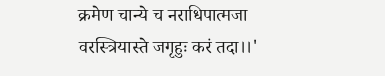क्रमेण चान्ये च नराधिपात्मजा
वरस्त्रियास्ते जगृहुः करं तदा।।'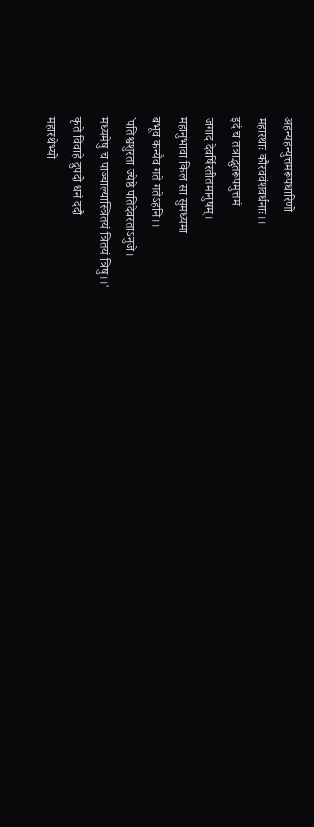अहन्यहन्युत्तमरूपधारिणो
महारथाः कौरववंशवर्धनाः।।
इदं च तत्राद्भुतरूपमुत्तमं
जगाद देवर्षिरतीतमानुषम्।
महानुभावा किल सा सुमध्यमा
बभूव कन्यैव गते गतेऽहनि।।
`पतिश्वशुरता ज्येष्ठे पतिदेवरताऽनुजे।
मध्यमेषु च पाञ्चाल्यास्त्रितयं त्रितयं त्रिषु।।'
कृते विवाहे द्रुपदो धनं ददौ
महारथेभ्यो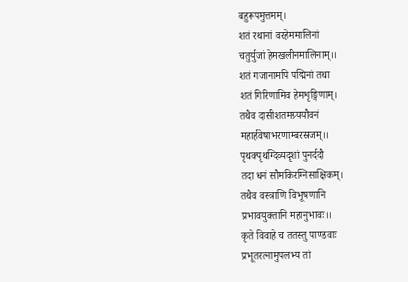बहुरूपमुत्तमम्।
शतं रथानां वरहेममालिनां
चतुर्युजां हेमखलीनमालिनाम्।।
शतं गजानामपि पद्मिनां तथा
शतं गिरिणामिव हेमशृङ्गिणाम्।
तथैव दासीशतमग्र्ययौवनं
महार्हवेषाभरणाम्बरस्रजम्।।
पृथक्पृथग्दिव्यदृशां पुनर्ददौ
तदा धनं सौमकिरग्निसाक्षिकम्।
तथैव वस्त्राणि विभूषणानि
प्रभावयुक्तानि महानुभावः।।
कृते विवाहे च ततस्तु पाण्डवाः
प्रभूतरत्नामुपलभ्य तां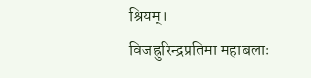श्रियम्।
विजह्रुरिन्द्रप्रतिमा महाबलाः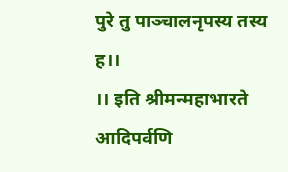पुरे तु पाञ्चालनृपस्य तस्य ह।।
।। इति श्रीमन्महाभारते आदिपर्वणि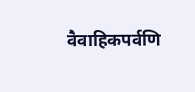वैवाहिकपर्वणि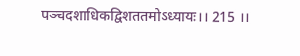पञ्चदशाधिकद्विशततमोऽध्यायः।। 215 ।।